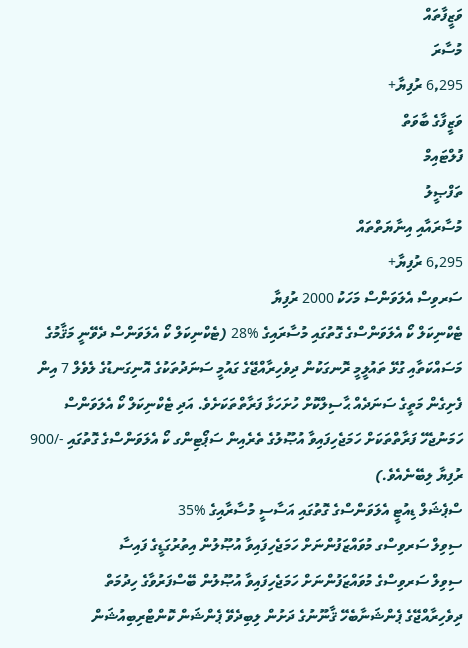ވަޒީފާތައް
މުސާރަ
6,295 ރުފިޔާ+
ވަޒީފާގެ ބާވަތް
ފުލްޓައިމް
ތަފްޞީލު
މުސާރައާއި އިނާޔަތްތައް
6,295 ރުފިޔާ+
ސަރވިސް އެލަވަންސް މަހަކު 2000 ރުފިޔާ
ޓެކްނިކަލް ކޯ އެލަވަންސްގެ ގޮތުގައި މުސާރައިގެ %28 (ޓެކްނިކަލް ކޯ އެލަވަންސް ދެވޭނީ މަޤާމުގެ މަސައްކަތާއި ގުޅޭ ތައުލީމީ ރޮނގަކުން ދިވެހިރާއްޖޭގެ ގައުމީ ސަނަދުތަކުގެ އޮނިގަނޑުގެ ލެވެލް 7 އިން ފެށިގެން މަތީގެ ސަނަދެއް ޙާސިލްކޮށް ހުށަހަޅާ ފަރާތްތަކަށެވެ. އަދި ޓެކްނިކަލް ކޯ އެލަވަންސް ހަމަނުޖެހޭ ފަރާތްތަކަށް ހަމަޖެހިފައިވާ އުޞޫލުގެ ތެރެއިން ސަޕޯޓިންގ ކޯ އެލަވަންސްގެ ގޮތުގައި -/900 ރުފިޔާ ލިބޭނެއެވެ.)
ސްޕެޝަލް ޑިއުޓީ އެލަވަންސްގެ ގޮތުގައި އަސާސީ މުސާރާއިގެ %35
ސިވިލް ސަރވިސްގ މުވައްޒަފުންނަށް ހަމަޖެހިފައިވާ އުޞޫލުން އިތުރުގަޑީގެ ފައިސާ
ސިވިލް ސަރވިސްގެ މުވައްޒަފުންނަށް ހަމަޖެހިފައިވާ އުޞޫލުން ބޭސްފަރުވާގެ ހިދުމަތް
ދިވެހިރާއްޖޭގެ ޕެންޝަނާބެހޭ ޤާނޫނުގެ ދަށުން ލިބިދެވޭ ޕެންޝަން ކޮންޓްރިބިއުޝަން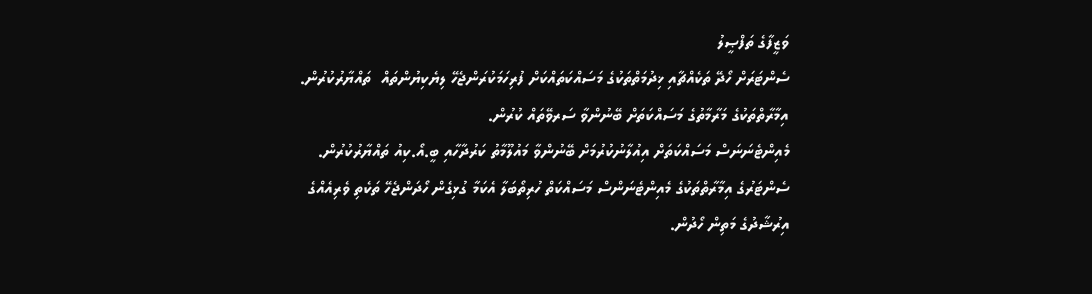ވަޒީފާގެ ތަފްޞީލު
ސެންޓަރަށް ހޯދޭ ތަކެއްޗާއި ޚިދުމަތްތަކުގެ މަސައްކަތައްކަށް ފުރިހަމަކުރަންޖެހޭ ލިޔެކިޔުންތައް  ތައްޔާރުކުރުން.
އިމާރާތްތަކުގެ މަރާމާތުގެ މަސައްކަތަށް ބޭނުންވާ ސަރވޭތައް ކުރުން.
މެއިންޓެނަނަސް މަސައްކަތަށް އިއުލާނުކުރުމަށް ބޭނުންވާ މައުލޫމާތު ކަރުދާހާއި ބީ.އޯ.ކިއު ތައްޔާރުކުރުން.
ސެންޓަރުގެ އިމާރާތްތަކުގެ މެއިންޓެނަންސް މަސައްކަތް ހުރިތޯބަލާ އެކަމާ ގުޅިގެން ހޯދަންޖެހޭ ތަކެތި ވެރިއެއްގެ އިރުޝާދުގެ މަތިން ހޯދުން.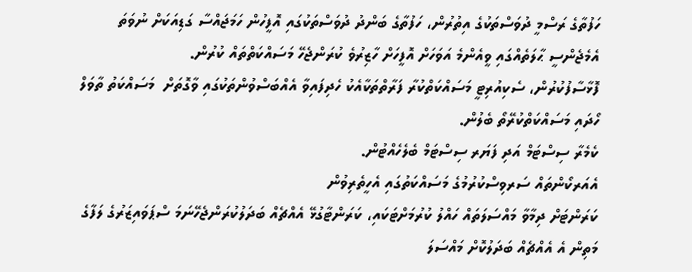ހަފުތާގެ ރަސްމީ ދުވަސްތަކުގެ އިތުރުން، ހަފުތާގެ ބަންދު ދުވަސްތަކުގައި އޮފީހުން ހަމަޖައްސާ ގަޑިއަކަށް ނުވަތަ އެމެޖެންސީ ޙާލަތެއްގައި ވީއެންމެ އަވަހަށް އޮފީހަށް ހާޒިރުވެ ކުރަންޖެހޭ މަސައްކަތްތައް ކުރުން.
ފޮޅާސާފުކުރުން، ސެކިއުރިޓީ މަސައްކަތްކުރާ ފަރާތްތަކާއެކު ހެދިފައިވާ އެއްބަސްވުންތަކުގައި ވާގޮތަށް  މަސައްކަތު ތާވަލް ހޯދައި މަސައްކަތްކުރޭތޯ ބެލުން.
ކެމެރާ ސިސްޓަމް އަދި ފަޔަރ ސިސްޓަމް ބެލެހެއްޓުން.
އެއަރކޯންތައް ސަރވިސްކުރުމުގެ މަސައްކަތުގައި އެހީތެރިވުން
ކަރަންޓަށް ދިމާވާ މައްސަލަތައް ހައްލު ކުރުމަށްޓަކައި، ކަރަންޓާގުޅޭ އެއްޗެއް ބަދަލުކުރަންޖެހޭނަމަ ސްޕަވައިޒަރުގެ ލަފާގެ މަތިން އެ އެއްޗެއް ބަދަލުކޮށް މައްސަލަ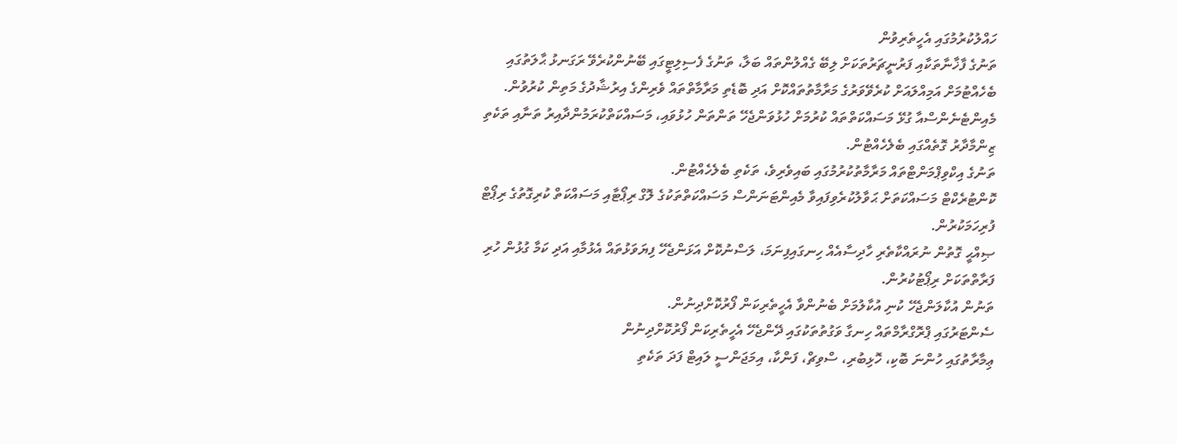ހައްލުކުރުމުގައި އެހީތެރިވުން
ތަނުގެ ފާޚާނާތަކާއި ފަރުނީޗަރުތަކަށް ލިބޭ ގެއްލުންތައް ބަލާ، ތަނުގެ ފެސިލިޓީގައި ބޭނުންކުރެވޭ ރަގަނޅު ޙާލަތުގައި ބެހެއްޓުމަށް އަމިއްލައަށް ކުރެވޭވަރުގެ މަރާމާތުތައްކޮށް އަދި ބޮޑެތި މަރާމާތްތައް ވެރިންގެ އިރުޝާދުގެ މަތިން ކުރުވުން.
މެއިންޓެނެންސްއާ ގުޅޭ މަސައްކަތްތައް ކުރުމަށް ހުޅުވަންޖެހޭ ތަންތަން ހުޅުވައި، މަސައްކަތްކުރަމުންދާއިރު ތަނާއި ތަކެތި ޒިންމާދާރު ގޮތެއްގައި ބެލެހެއްޓުން.
ތަނުގެ އިކްވިޕްމަންޓްތައް މަރާމާތުކުރުމުގައި ބައިވެރިވެ، ތަކެތި ބެލެހެއްޓުން.
ކޮންޓުރެކްޓް މަސައްކަތަށް ޙަވާލުކުރެވިފައިވާ މެއިންޓަނަންސް މަސައްކަތްތަކުގެ ލޮގް ރިޕޯޓާއި މަސައްކަތް ކުރިގޮތުގެ ރިޕޯޓް ފުރިހަމަކުރުން.
ޞިއްޙީ ގޮތުން ނުރައްކާތެރި ހާދިސާއެއް ހިނގައިފިނަމަ، ލަސްނުކޮށް އަޅަންޖެހޭ ފިޔަވަޅުތައް އެޅުމާއި އަދި ކަމާ ގުޅުން ހުރި ފަރާތްތަކަށް ރިޕޯޓުކުރުން.
ތަނުން އުކާލަންޖެހޭ ކުނި އުކާލުމަށް ބެނުންވާ އެހީތެރިކަން ފޯރުކޮށްދިނުން.
ސެންޓަރުގައި ޕްރޮގްރާމްތައް ހިނގާ ވަގުތުތަކުގައި ދޭންޖެހޭ އެހީތެރިކަން ފޯރުކޮށްދިނުން
ޢިމާރާތުގައި ހުންނަ ބޮކި، ހޮޅިބުރި، ސްވިޗް، ފަންކާ، އިމަޖަންސީ ލައިޓް ފަދަ ތަކެތި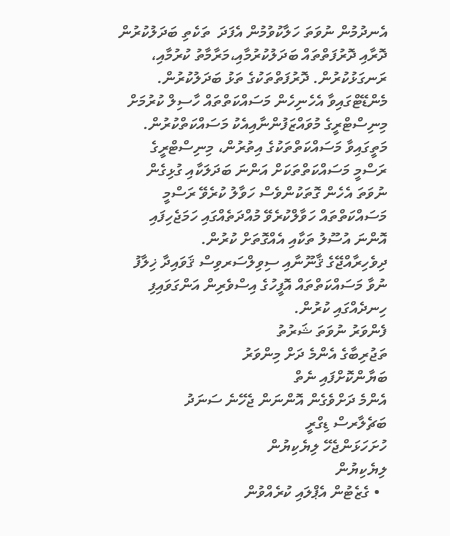އެނދުމުން ނުވަތަ ހަލާކުވުމުން އެފަދަ  ތަކެތި ބަދަލުކުރުން
ދޮރާއި ދޮރުފަތްތައް ބަދަލުކުރުމާއި،މަރާމާތު ކުރުމާއި، ރަނގަޅުކުރުން. ދޮރުފަތްތަކުގެ ތަޅު ބަދަލުކުރުން.
މެންޑޭޓްގައިވާ އެހެނިހެން މަސައްކަތްތައް ހާސިލް ކުރުމަށް މިނިސްޓްރީގެ މުވައްޒަފުންނާއިއެކު މަސައްކަތްކުރުން.
މަތީގައިވާ މަސައްކަތްތަކުގެ އިތުރުން، މިނިސްޓްރީގެ ރަސްމީ މަސައްކަތްތަކަށް އަންނަ ބަދަލަކާއި ގުޅިގެން ނުވަތަ އެހެން ގޮތަކުންވެސް ހަވާލު ކުރެވޭ ރަސްމީ މަސައްކަތްތައް ހަވާލްކުރެވޭ މުއްދަތެއްގައި ހަމަޖެހިފައި އޮންނަ އުސޫލު ތަކާއި އެއްގޮތަށް ކުރުން.
ދިވެހިރާއްޖޭގެ ޤާނޫނާއި ސިވިލްސަރވިސް ޤަވައިދާ ޚިލާފު ނުވާ މަސައްކަތްތައް އޮފީހުގެ އިސްވެރިން އަންގަވައިފި ހިނދެއްގައި ކުރުން.
ފެންވަރު ނުވަތަ ޝަރުތު
ތަޖުރިބާގެ އެންމެ ދަށް މިންވަރު
ބަޔާންކޮށްފައި ނެތް
އެންމެ ދަށްވެގެން އޮންނަން ޖެހޭނެ ސަނަދު
ބަޗެލާރސް ޑިގްރީ
ހުށަހަޅަންޖެހޭ ލިޔެކިޔުން
ލިޔެކިޔުން
  • ގެޒެޓުން އެޕްލައި ކުރެއްވުން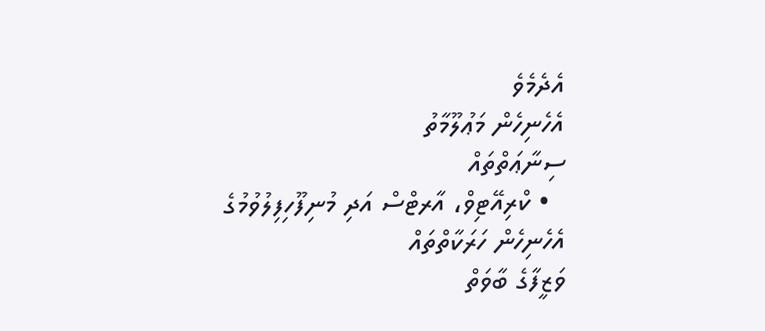އެދެމެވެ
އެހެނިހެން މަޢުލޫމާތު
ސިނާޢަތްތައް
  • ކްރިއޭޓިވް، އާރޓްސް އަދި މުނިފޫހިފިލުވުމުގެ އެހެނިހެން ހަރަކާތްތައް
ވަޒީފާގެ ބާވަތް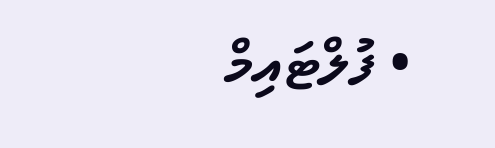• ފުލްޓައިމް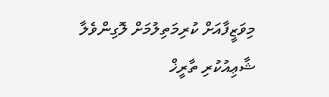މިވަޒީފާއަށް ކުރިމަތިލުމަށް ލޮގިންވެލާ
ޝާޢިއުކުރި ތާރީޚް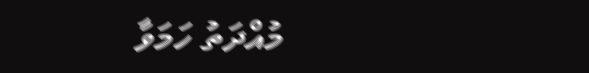މުއްދަތު ހަމަވާ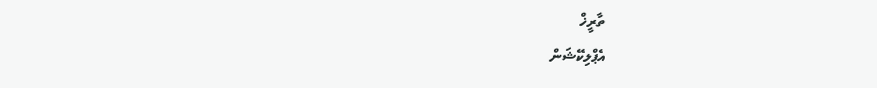ތާރީޚް
އެޕްލިކޭޝަން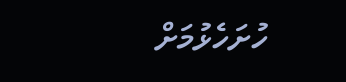ހުށަހެޅުމަށް